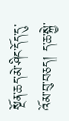སྔོན་ཆད་མེ་ཤིང་དོད་དུ་འོམ་བུ་བཅད། ད་ཆ་སྐྱེ་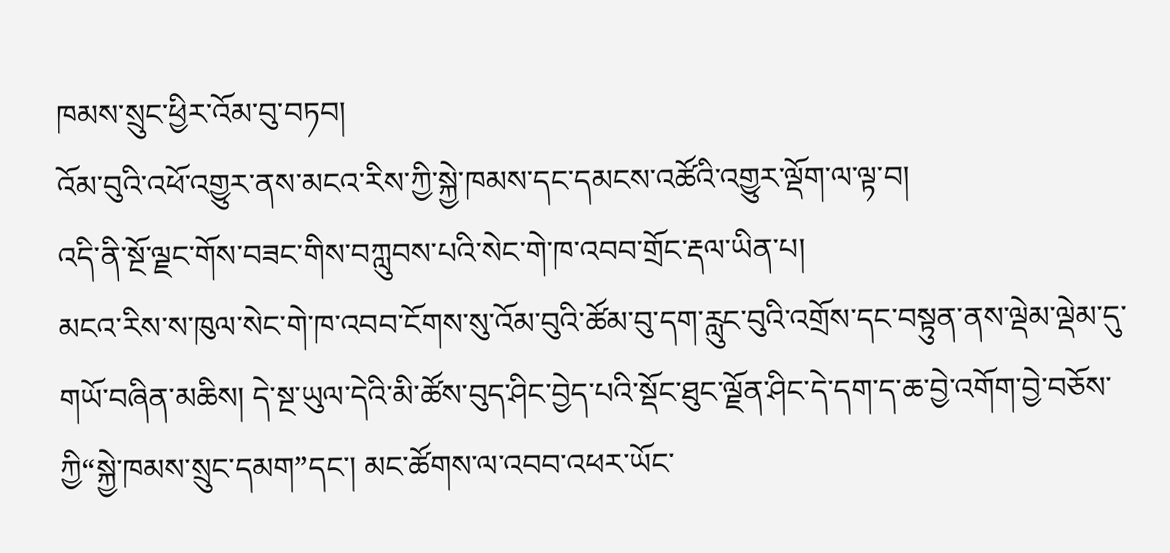ཁམས་སྲུང་ཕྱིར་འོམ་བུ་བཏབ།
འོམ་བུའི་འཕོ་འགྱུར་ནས་མངའ་རིས་ཀྱི་སྐྱེ་ཁམས་དང་དམངས་འཚོའི་འགྱུར་ལྡོག་ལ་ལྟ་བ།
འདི་ནི་སྔོ་ལྗང་གོས་བཟང་གིས་བཀླུབས་པའི་སེང་གེ་ཁ་འབབ་གྲོང་རྡལ་ཡིན་པ།
མངའ་རིས་ས་ཁུལ་སེང་གེ་ཁ་འབབ་ངོགས་སུ་འོམ་བུའི་ཚོམ་བུ་དག་རླུང་བུའི་འགྲོས་དང་བསྟུན་ནས་ལྡེམ་ལྡེམ་དུ་གཡོ་བཞིན་མཆིས། དེ་སྔ་ཡུལ་དེའི་མི་ཚོས་བུད་ཤིང་བྱེད་པའི་སྡོང་ཐུང་ལྗོན་ཤིང་དེ་དག་ད་ཆ་བྱེ་འགོག་བྱེ་བཅོས་ཀྱི“སྐྱེ་ཁམས་སྲུང་དམག”དང་། མང་ཚོགས་ལ་འབབ་འཕར་ཡོང་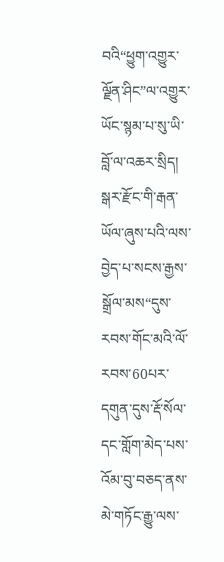བའི“ཕྱུག་འགྱུར་ལྗོན་ཤིང”ལ་འགྱུར་ཡོང་སྙམ་པ་སུ་ཡི་བློ་ལ་འཆར་སྲིད།
སྒར་རྫོང་གི་རྒན་ཡོལ་ཞུས་པའི་ལས་བྱེད་པ་སངས་རྒྱས་སྒྲོལ་མས“དུས་རབས་གོང་མའི་ལོ་རབས་60པར་དགུན་དུས་རྡོ་སོལ་དང་གློག་མེད་པས་འོམ་བུ་བཅད་ནས་མེ་གཏོང་རྒྱུ་ལས་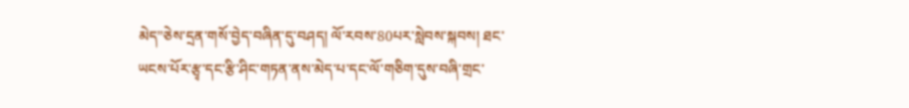མེད”ཅེས་དྲན་གསོ་བྱེད་བཞིན་དུ་བཤད། ལོ་རབས་80པར་སླེབས་སྐབས། ཐང་ཡངས་པོར་རྩྭ་དང་རྩི་ཤིང་གཏན་ནས་མེད་པ་དང་ལོ་གཅིག་དུས་བཞི་གྲང་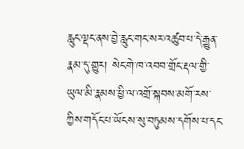རླུང་ལྡང་ནས་བྱེ་རླུང་གང་སར་འཚུབ་པ་དེ་རྒྱུན་རྣམ་དུ་གྱུར། སེང་གེ་ཁ་འབབ་གྲོང་རྡལ་གྱི་ཡུལ་མི་རྣམས་ཕྱི་ལ་འགྲོ་སྐབས་མགོ་རས་ཀྱིས་གདོང་པ་ཡོངས་སུ་བཏུམས་དགོས་པ་དང་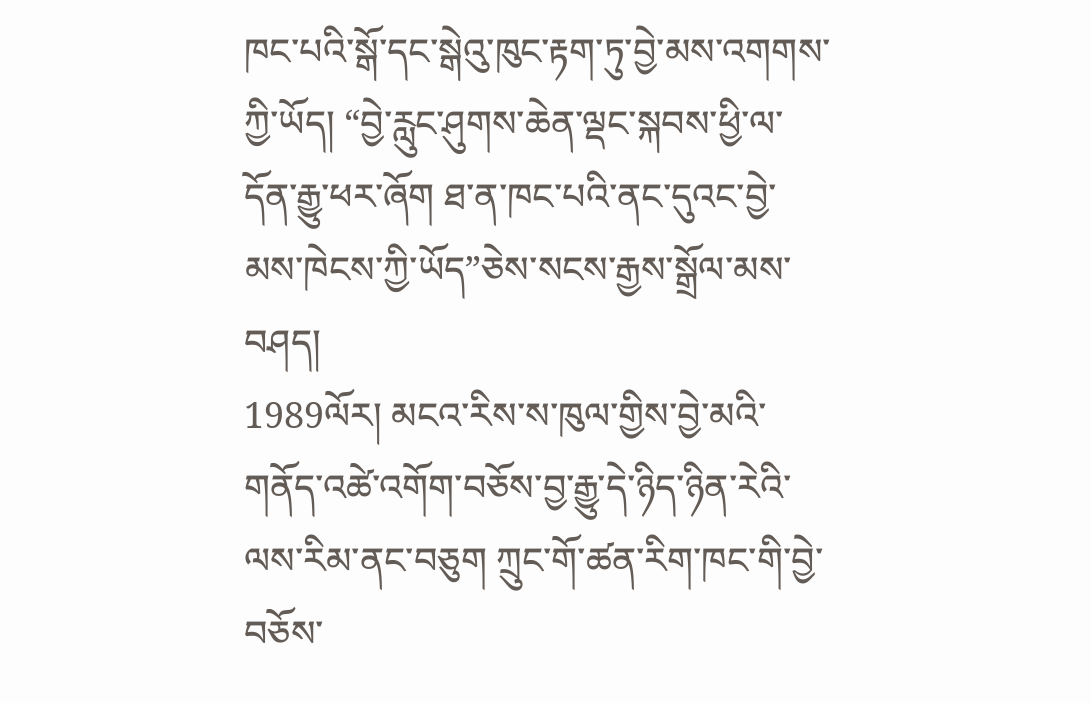ཁང་པའི་སྒོ་དང་སྒེའུ་ཁུང་རྟག་ཏུ་བྱེ་མས་འགགས་ཀྱི་ཡོད། “བྱེ་རླུང་ཤུགས་ཆེན་ལྡང་སྐབས་ཕྱི་ལ་དོན་རྒྱུ་ཕར་ཞོག ཐ་ན་ཁང་པའི་ནང་དུའང་བྱེ་མས་ཁེངས་ཀྱི་ཡོད”ཅེས་སངས་རྒྱས་སྒྲོལ་མས་བཤད།
1989ལོར། མངའ་རིས་ས་ཁུལ་གྱིས་བྱེ་མའི་གནོད་འཚེ་འགོག་བཅོས་བྱ་རྒྱུ་དེ་ཉིད་ཉིན་རེའི་ལས་རིམ་ནང་བཅུག ཀྲུང་གོ་ཚན་རིག་ཁང་གི་བྱེ་བཅོས་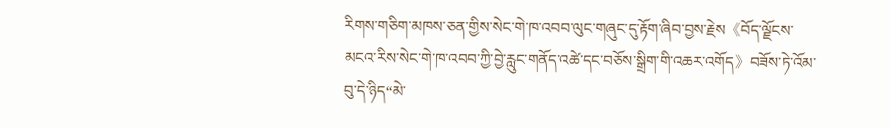རིགས་གཅིག་མཁས་ཅན་གྱིས་སེང་གེ་ཁ་འབབ་ལུང་གཞུང་དུ་རྟོག་ཞིབ་བྱས་རྗེས《བོད་ལྗོངས་མངའ་རིས་སེང་གེ་ཁ་འབབ་ཀྱི་བྱེ་རླུང་གནོད་འཚེ་དང་བཅོས་སྒྲིག་གི་འཆར་འགོད》བཟོས་ཏེ་འོམ་བུ་དེ་ཉིད“མེ་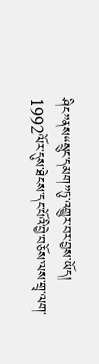ཤིང”ནས“སྲུང་དམག”ཏུ་འགྱུར་བར་བྱས་ཡོད།
1992ལོར་དུས་ཐེངས་དང་པོའི་བྱེ་བཅོས་ལས་གྲྭ་ལག་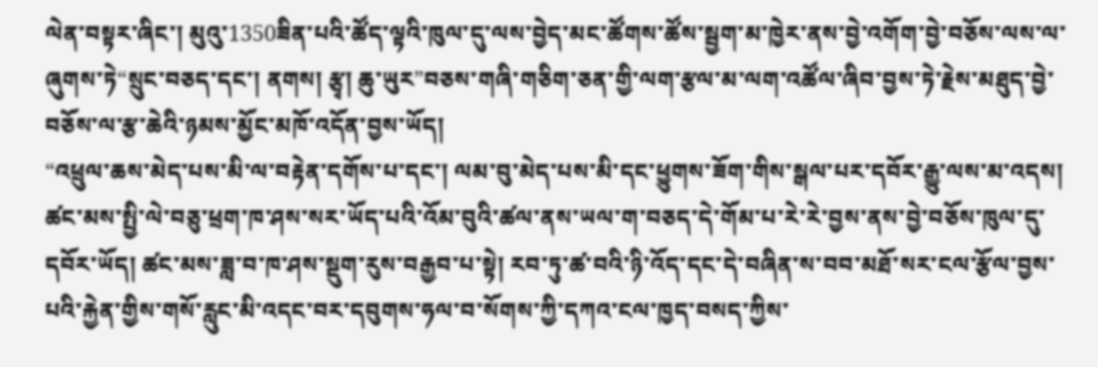ལེན་བསྟར་ཞིང་། མུའུ་1350ཟིན་པའི་ཚོད་ལྟའི་ཁུལ་དུ་ལས་བྱེད་མང་ཚོགས་ཚོས་སྦྱག་མ་ཁྱེར་ནས་བྱེ་འགོག་བྱེ་བཅོས་ལས་ལ་ཞུགས་ཏེ“སྲུང་བཅད་དང་། ནགས། རྩྭ། ཆུ་ཡུར”བཅས་གཞི་གཅིག་ཅན་གྱི་ལག་རྩལ་མ་ལག་འཚོལ་ཞིབ་བྱས་ཏེ་རྗེས་མཐུད་བྱེ་བཅོས་ལ་རྩ་ཆེའི་ཉམས་མྱོང་མཁོ་འདོན་བྱས་ཡོད།
“འཕྲུལ་ཆས་མེད་པས་མི་ལ་བརྟེན་དགོས་པ་དང་། ལམ་བུ་མེད་པས་མི་དང་ཕྱུགས་ཟོག་གིས་སྒལ་པར་དབོར་རྒྱུ་ལས་མ་འདས། ཚང་མས་སྤྱི་ལེ་བཅུ་ཕྲག་ཁ་ཤས་སར་ཡོད་པའི་འོམ་བུའི་ཚལ་ནས་ཡལ་ག་བཅད་དེ་གོམ་པ་རེ་རེ་བྱས་ནས་བྱེ་བཅོས་ཁུལ་དུ་དབོར་ཡོད། ཚང་མས་ཟླ་བ་ཁ་ཤས་སྡུག་རུས་བརྒྱབ་པ་སྟེ། རབ་ཏུ་ཚ་བའི་ཉི་འོད་དང་དེ་བཞིན་ས་བབ་མཐོ་སར་ངལ་རྩོལ་བྱས་པའི་རྐྱེན་གྱིས་གསོ་རླུང་མི་འདང་བར་དབུགས་ཧལ་བ་སོགས་ཀྱི་དཀའ་ངལ་ཁྱད་བསད་ཀྱིས་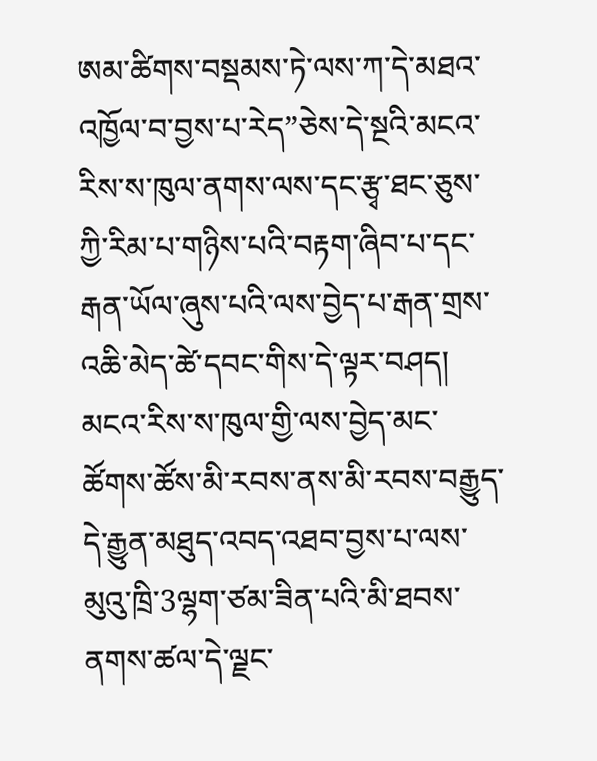ཨམ་ཚིགས་བསྡམས་ཏེ་ལས་ཀ་དེ་མཐའ་འཁྱོལ་བ་བྱས་པ་རེད”ཅེས་དེ་སྔའི་མངའ་རིས་ས་ཁུལ་ནགས་ལས་དང་རྩྭ་ཐང་ཅུས་ཀྱི་རིམ་པ་གཉིས་པའི་བརྟག་ཞིབ་པ་དང་རྒན་ཡོལ་ཞུས་པའི་ལས་བྱེད་པ་རྒན་གྲས་འཆི་མེད་ཚེ་དབང་གིས་དེ་ལྟར་བཤད།
མངའ་རིས་ས་ཁུལ་གྱི་ལས་བྱེད་མང་ཚོགས་ཚོས་མི་རབས་ནས་མི་རབས་བརྒྱུད་དེ་རྒྱུན་མཐུད་འབད་འཐབ་བྱས་པ་ལས་མུའུ་ཁྲི་3ལྷག་ཙམ་ཟིན་པའི་མི་ཐབས་ནགས་ཚལ་དེ་ལྗང་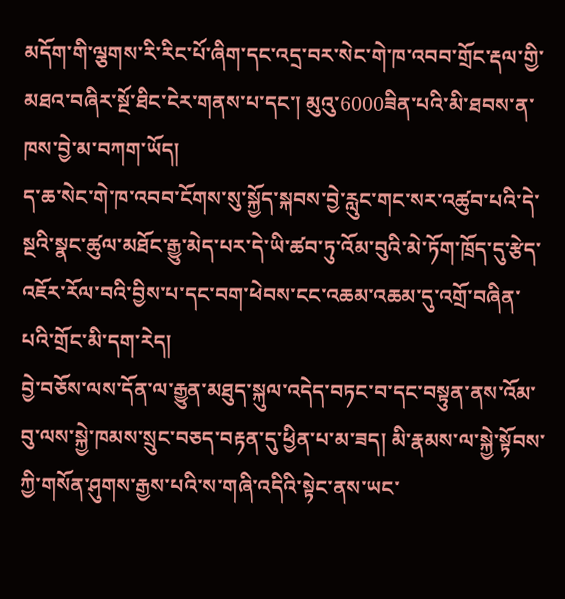མདོག་གི་ལྕགས་རི་རིང་པོ་ཞིག་དང་འདྲ་བར་སེང་གེ་ཁ་འབབ་གྲོང་རྡལ་གྱི་མཐའ་བཞིར་སྔོ་ཐིང་ངེར་གནས་པ་དང་། མུའུ་6000ཟིན་པའི་མི་ཐབས་ན་ཁས་བྱེ་མ་བཀག་ཡོད།
ད་ཆ་སེང་གེ་ཁ་འབབ་ངོགས་སུ་སྐྱོད་སྐབས་བྱེ་རླུང་གང་སར་འཚུབ་པའི་དེ་སྔའི་སྣང་ཚུལ་མཐོང་རྒྱུ་མེད་པར་དེ་ཡི་ཚབ་ཏུ་འོམ་བུའི་མེ་ཏོག་ཁྲོད་དུ་རྩེད་འཇོར་རོལ་བའི་བྱིས་པ་དང་བག་ཕེབས་ངང་འཆམ་འཆམ་དུ་འགྲོ་བཞིན་པའི་གྲོང་མི་དག་རེད།
བྱེ་བཅོས་ལས་དོན་ལ་རྒྱུན་མཐུད་སྐུལ་འདེད་བཏང་བ་དང་བསྟུན་ནས་འོམ་བུ་ལས་སྐྱེ་ཁམས་སྲུང་བཅད་བརྟན་དུ་ཕྱིན་པ་མ་ཟད། མི་རྣམས་ལ་སྐྱེ་སྟོབས་ཀྱི་གསོན་ཤུགས་རྒྱས་པའི་ས་གཞི་འདིའི་སྟེང་ནས་ཡང་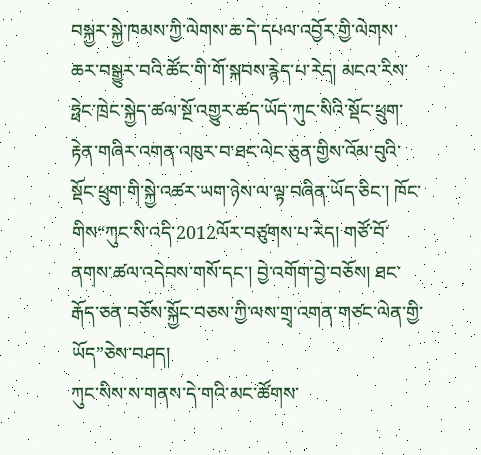བསྐྱར་སྐྱེ་ཁམས་ཀྱི་ལེགས་ཆ་དེ་དཔལ་འབྱོར་གྱི་ལེགས་ཆར་བསྒྱུར་བའི་ཚོང་གི་གོ་སྐབས་རྙེད་པ་རེད། མངའ་རིས་ཧྥེང་ཁྲེང་སྐྱེད་ཚལ་སྔོ་འགྱུར་ཚད་ཡོད་ཀུང་སིའི་སྡོང་ཕྲུག་རྟེན་གཞིར་འགན་འཁུར་བ་ཐང་ལེང་ཅུན་གྱིས་འོམ་བུའི་སྡོང་ཕྲུག་གི་སྐྱེ་འཚར་ཡག་ཉེས་ལ་ལྟ་བཞིན་ཡོད་ཅིང་། ཁོང་གིས“ཀུང་སི་འདི་2012ལོར་བཙུགས་པ་རེད། གཙོ་བོ་ནགས་ཚལ་འདེབས་གསོ་དང་། བྱེ་འགོག་བྱེ་བཅོས། ཐང་རྒོད་ཅན་བཅོས་སྐྱོང་བཅས་ཀྱི་ལས་གྲྭ་འགན་གཙང་ལེན་གྱི་ཡོད”ཅེས་བཤད།
ཀུང་སིས་ས་གནས་དེ་གའི་མང་ཚོགས་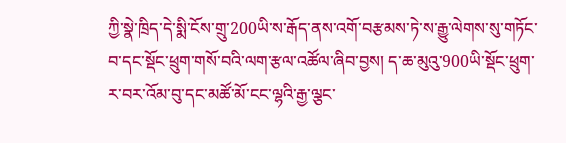ཀྱི་སྣེ་ཁྲིད་དེ་སྨི་ངོས་གྲུ་200ཡི་ས་རྒོད་ནས་འགོ་བརྩམས་ཏེ་ས་རྒྱུ་ལེགས་སུ་གཏོང་བ་དང་སྡོང་ཕྲུག་གསོ་བའི་ལག་རྩལ་འཚོལ་ཞིབ་བྱས། ད་ཆ་མུའུ་900ཡི་སྡོང་ཕྲུག་ར་བར་འོམ་བུ་དང་མཚོ་མོ་ངང་ལྷའི་རྒྱ་ལྕང་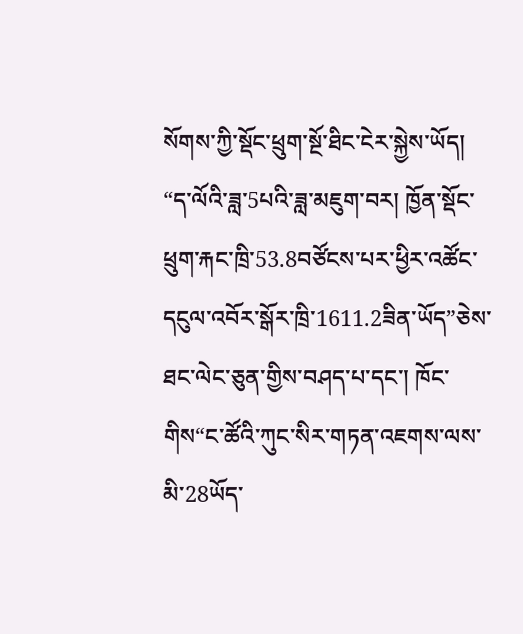སོགས་ཀྱི་སྡོང་ཕྲུག་སྔོ་ཐིང་ངེར་སྐྱེས་ཡོད། “ད་ལོའི་ཟླ་5པའི་ཟླ་མཇུག་བར། ཁྱོན་སྡོང་ཕྲུག་རྐང་ཁྲི་53.8བཙོངས་པར་ཕྱིར་འཚོང་དངུལ་འབོར་སྒོར་ཁྲི་1611.2ཟིན་ཡོད”ཅེས་ཐང་ལེང་ཅུན་གྱིས་བཤད་པ་དང་། ཁོང་གིས“ང་ཚོའི་ཀུང་སིར་གཏན་འཇགས་ལས་མི་28ཡོད་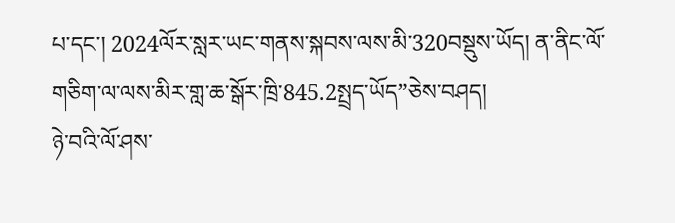པ་དང་། 2024ལོར་སླར་ཡང་གནས་སྐབས་ལས་མི་320བསྡུས་ཡོད། ན་ནིང་ལོ་གཅིག་ལ་ལས་མིར་གླ་ཆ་སྒོར་ཁྲི་845.2སྤྲད་ཡོད”ཅེས་བཤད།
ཉེ་བའི་ལོ་ཤས་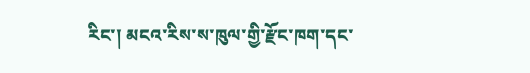རིང་། མངའ་རིས་ས་ཁུལ་གྱི་རྫོང་ཁག་དང་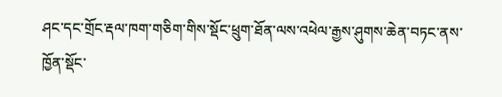ཤང་དང་གྲོང་རྡལ་ཁག་གཅིག་གིས་སྡོང་ཕྲུག་ཐོན་ལས་འཕེལ་རྒྱས་ཤུགས་ཆེན་བཏང་ནས་ཁྱོན་སྡོང་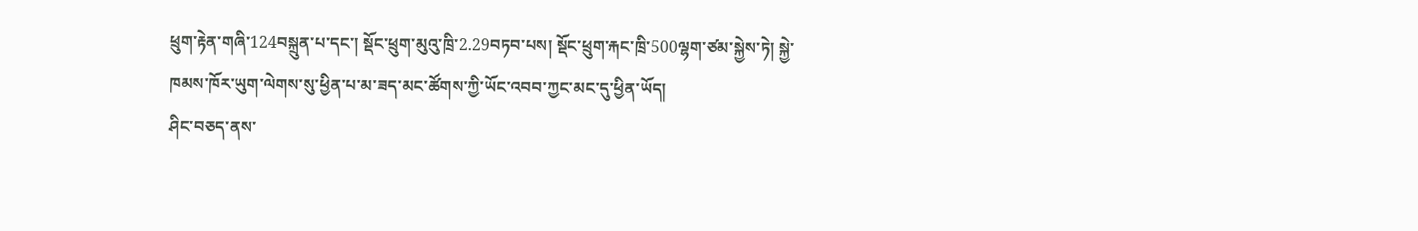ཕྲུག་རྟེན་གཞི་124བསྐྲུན་པ་དང་། སྡོང་ཕྲུག་མུའུ་ཁྲི་2.29བཏབ་པས། སྡོང་ཕྲུག་རྐང་ཁྲི་500ལྷག་ཙམ་སྐྱེས་ཏེ། སྐྱེ་ཁམས་ཁོར་ཡུག་ལེགས་སུ་ཕྱིན་པ་མ་ཟད་མང་ཚོགས་ཀྱི་ཡོང་འབབ་ཀྱང་མང་དུ་ཕྱིན་ཡོད།
ཤིང་བཅད་ནས་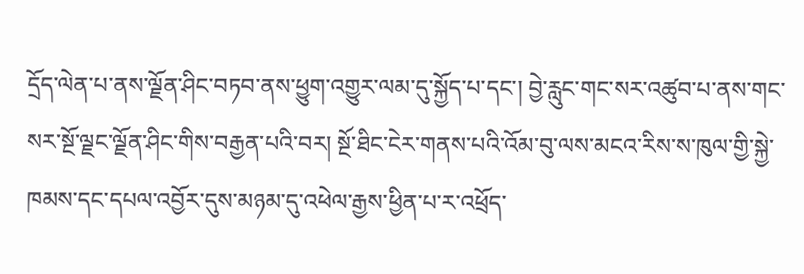དྲོད་ལེན་པ་ནས་ལྗོན་ཤིང་བཏབ་ནས་ཕྱུག་འགྱུར་ལམ་དུ་སྐྱོད་པ་དང་། བྱེ་རླུང་གང་སར་འཚུབ་པ་ནས་གང་སར་སྔོ་ལྗང་ལྗོན་ཤིང་གིས་བརྒྱན་པའི་བར། སྔོ་ཐིང་ངེར་གནས་པའི་འོམ་བུ་ལས་མངའ་རིས་ས་ཁུལ་གྱི་སྐྱེ་ཁམས་དང་དཔལ་འབྱོར་དུས་མཉམ་དུ་འཕེལ་རྒྱས་ཕྱིན་པ་ར་འཕྲོད་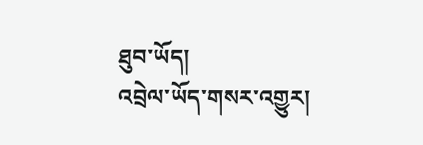ཐུབ་ཡོད།
འབྲེལ་ཡོད་གསར་འགྱུར།